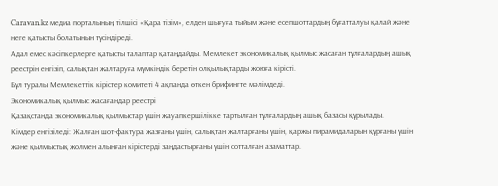Caravan.kz медиа порталының тілшісі «Қара тізім», елден шығуға тыйым және есепшоттардың бұғатталуы қалай және неге қатысты болатынын түсіндіреді.
Адал емес кәсіпкерлерге қатысты талаптар қатаңдайды. Мемлекет экономикалық қылмыс жасаған тұлғалардың ашық реестрін енгізіп, салықтан жалтаруға мүмкіндік беретін олқылықтарды жоюға кірісті.
Бұл туралы Мемлекеттік кірістер комитеті 4 ақпанда өткен брифингте мәлімдеді.
Экономикалық қылмыс жасағандар реестрі
Қазақстанда экономикалық қылмыстар үшін жауапкершілікке тартылған тұлғалардың ашық базасы құрылады.
Кімдер енгізіледі: Жалған шот-фактура жазғаны үшін, салықтан жалтарғаны үшін, қаржы пирамидаларын құрғаны үшін және қылмыстық жолмен алынған кірістерді заңдастырғаны үшін сотталған азаматтар.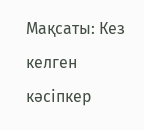Мақсаты: Кез келген кәсіпкер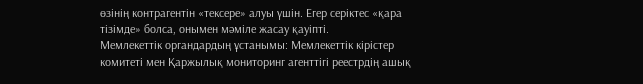өзінің контрагентін «тексере» алуы үшін. Егер серіктес «қара тізімде» болса, онымен мәміле жасау қауіпті.
Мемлекеттік органдардың ұстанымы: Мемлекеттік кірістер комитеті мен Қаржылық мониторинг агенттігі реестрдің ашық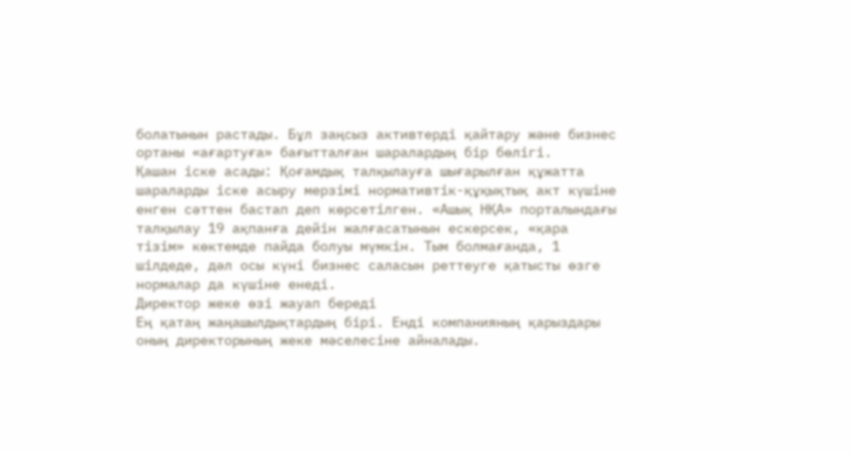болатынын растады. Бұл заңсыз активтерді қайтару және бизнес ортаны «ағартуға» бағытталған шаралардың бір бөлігі.
Қашан іске асады: Қоғамдық талқылауға шығарылған құжатта шараларды іске асыру мерзімі нормативтік-құқықтық акт күшіне енген сәттен бастап деп көрсетілген. «Ашық НҚА» порталындағы талқылау 19 ақпанға дейін жалғасатынын ескерсек, «қара тізім» көктемде пайда болуы мүмкін. Тым болмағанда, 1 шілдеде, дәл осы күні бизнес саласын реттеуге қатысты өзге нормалар да күшіне енеді.
Директор жеке өзі жауап береді
Ең қатаң жаңашылдықтардың бірі. Енді компанияның қарыздары оның директорының жеке мәселесіне айналады.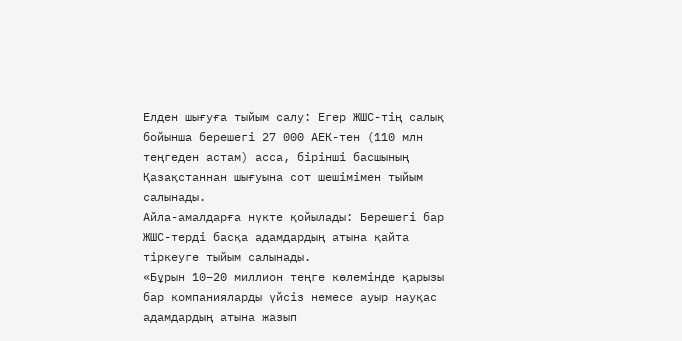Елден шығуға тыйым салу: Егер ЖШС-тің салық бойынша берешегі 27 000 АЕК-тен (110 млн теңгеден астам) асса, бірінші басшының Қазақстаннан шығуына сот шешімімен тыйым салынады.
Айла-амалдарға нүкте қойылады: Берешегі бар ЖШС-терді басқа адамдардың атына қайта тіркеуге тыйым салынады.
«Бұрын 10–20 миллион теңге көлемінде қарызы бар компанияларды үйсіз немесе ауыр науқас адамдардың атына жазып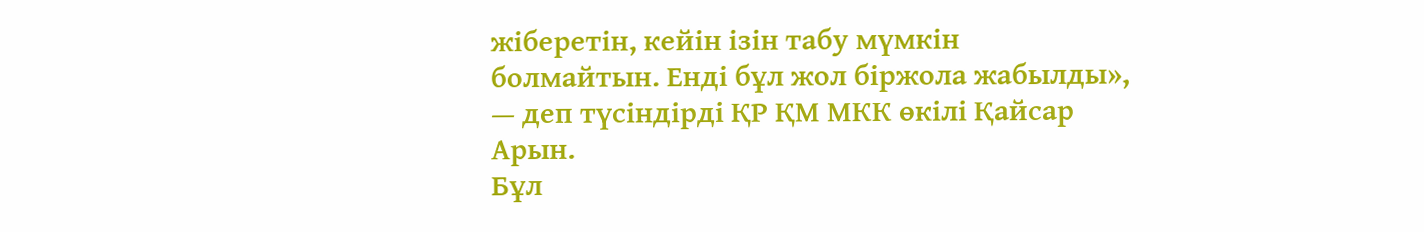жіберетін, кейін ізін табу мүмкін болмайтын. Енді бұл жол біржола жабылды», — деп түсіндірді ҚР ҚМ МКК өкілі Қайсар Арын.
Бұл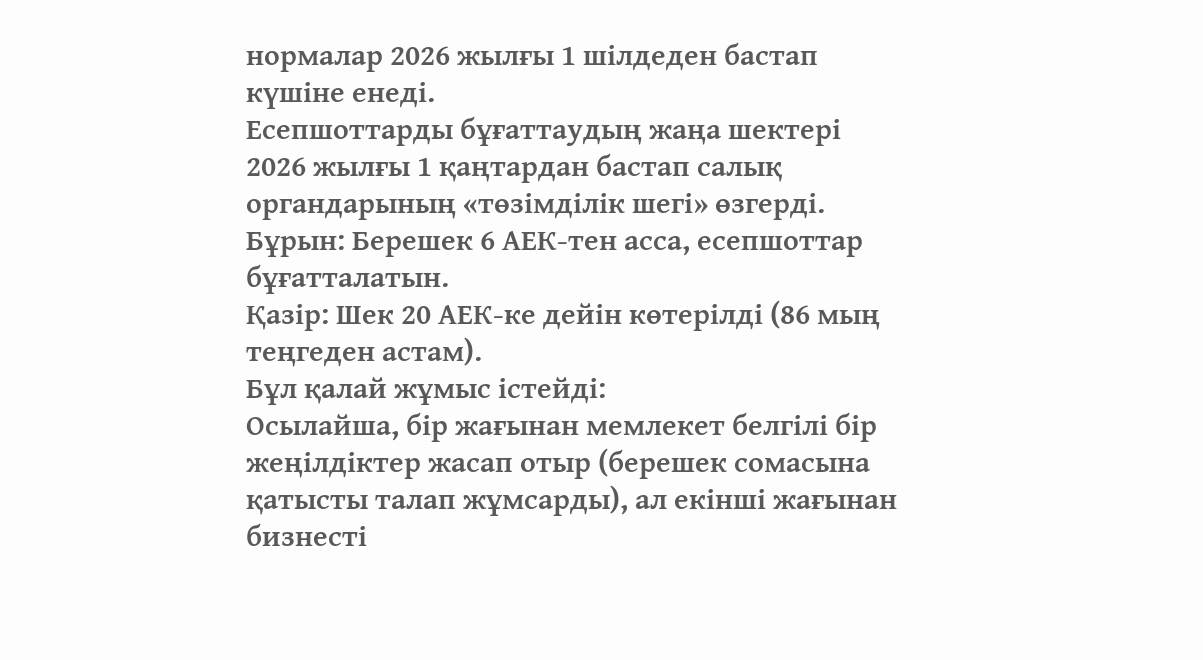нормалар 2026 жылғы 1 шілдеден бастап күшіне енеді.
Есепшоттарды бұғаттаудың жаңа шектері
2026 жылғы 1 қаңтардан бастап салық органдарының «төзімділік шегі» өзгерді.
Бұрын: Берешек 6 АЕК-тен асса, есепшоттар бұғатталатын.
Қазір: Шек 20 АЕК-ке дейін көтерілді (86 мың теңгеден астам).
Бұл қалай жұмыс істейді:
Осылайша, бір жағынан мемлекет белгілі бір жеңілдіктер жасап отыр (берешек сомасына қатысты талап жұмсарды), ал екінші жағынан бизнесті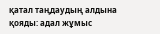қатал таңдаудың алдына қояды: адал жұмыс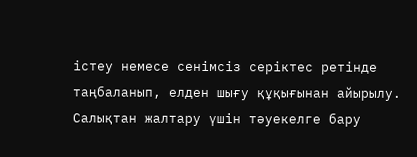істеу немесе сенімсіз серіктес ретінде таңбаланып, елден шығу құқығынан айырылу.
Салықтан жалтару үшін тәуекелге бару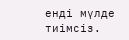енді мүлде тиімсіз.